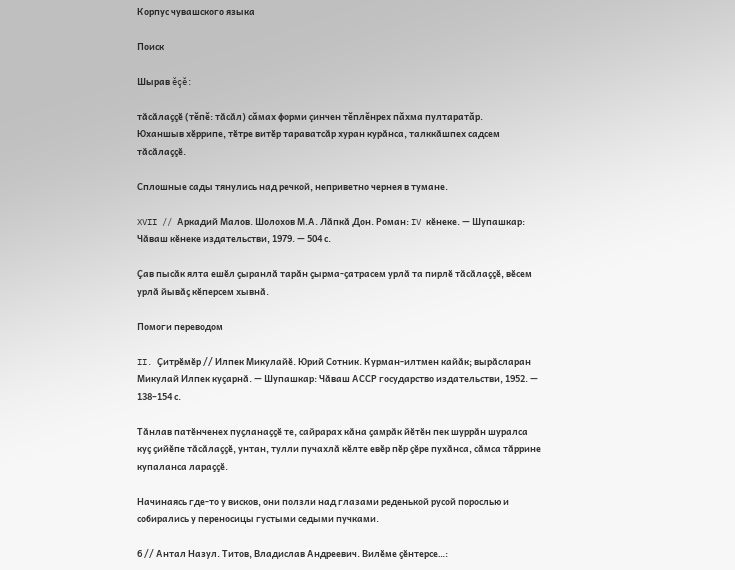Корпус чувашского языка

Поиск

Шырав ĕçĕ:

тӑсӑлаҫҫӗ (тĕпĕ: тӑсӑл) сăмах форми çинчен тĕплĕнрех пăхма пултаратăр.
Юханшыв хӗррипе, тӗтре витӗр тараватсӑр хуран курӑнса, талккӑшпех садсем тӑсӑлаҫҫӗ.

Сплошные сады тянулись над речкой, неприветно чернея в тумане.

XVII // Аркадий Малов. Шолохов М.А. Лӑпкӑ Дон. Роман: IV кӗнеке. — Шупашкар: Чӑваш кӗнеке издательстви, 1979. — 504 с.

Ҫав пысӑк ялта ешӗл ҫыранлӑ тарӑн ҫырма-ҫатрасем урлӑ та пирлӗ тӑсӑлаҫҫӗ, вӗсем урлӑ йывӑҫ кӗперсем хывнӑ.

Помоги переводом

II. Ҫитрӗмӗр // Илпек Микулайӗ. Юрий Сотник. Курман-илтмен кайӑк; вырӑсларан Микулай Илпек куҫарнӑ. — Шупашкар: Чӑваш АССР государство издательстви, 1952. — 138–154 с.

Тӑнлав патӗнченех пуҫланаҫҫӗ те, сайрарах кӑна ҫамрӑк йӗтӗн пек шуррӑн шуралса куҫ ҫийӗпе тӑсӑлаҫҫӗ, унтан, тулли пучахлӑ кӗлте евӗр пӗр ҫӗре пухӑнса, сӑмса тӑррине купаланса лараҫҫӗ.

Начинаясь где-то у висков, они ползли над глазами реденькой русой порослью и собирались у переносицы густыми седыми пучками.

6 // Антал Назул. Титов, Владислав Андреевич. Вилӗме ҫӗнтерсе…: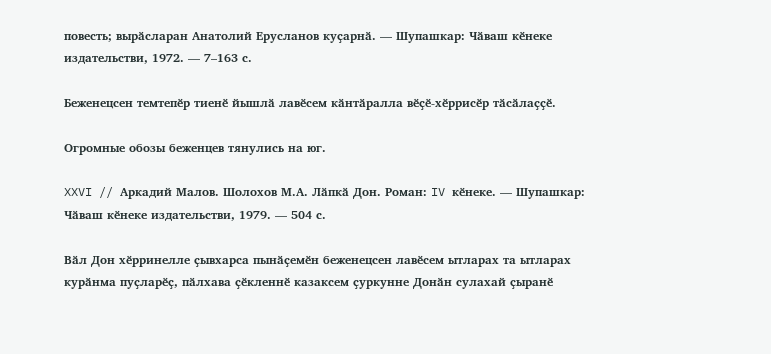повесть; вырӑсларан Анатолий Ерусланов куҫарнӑ. — Шупашкар: Чӑваш кӗнеке издательстви, 1972. — 7–163 с.

Беженецсен темтепӗр тиенӗ йышлӑ лавӗсем кӑнтӑралла вӗҫӗ-хӗррисӗр тӑсӑлаҫҫӗ.

Огромные обозы беженцев тянулись на юг.

XXVI // Аркадий Малов. Шолохов М.А. Лӑпкӑ Дон. Роман: IV кӗнеке. — Шупашкар: Чӑваш кӗнеке издательстви, 1979. — 504 с.

Вӑл Дон хӗрринелле ҫывхарса пынӑҫемӗн беженецсен лавӗсем ытларах та ытларах курӑнма пуҫларӗҫ, пӑлхава ҫӗкленнӗ казаксем ҫуркунне Донӑн сулахай ҫыранӗ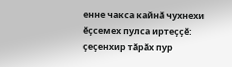енне чакса кайнӑ чухнехи ӗҫсемех пулса иртеҫҫӗ: ҫеҫенхир тӑрӑх пур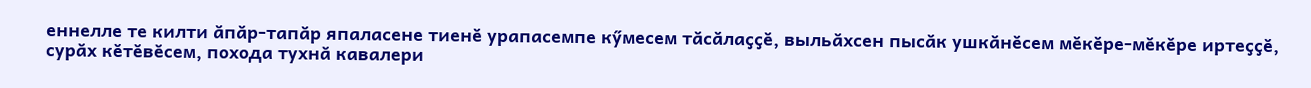еннелле те килти ӑпӑр-тапӑр япаласене тиенӗ урапасемпе кӳмесем тӑсӑлаҫҫӗ, выльӑхсен пысӑк ушкӑнӗсем мӗкӗре-мӗкӗре иртеҫҫӗ, сурӑх кӗтӗвӗсем, похода тухнӑ кавалери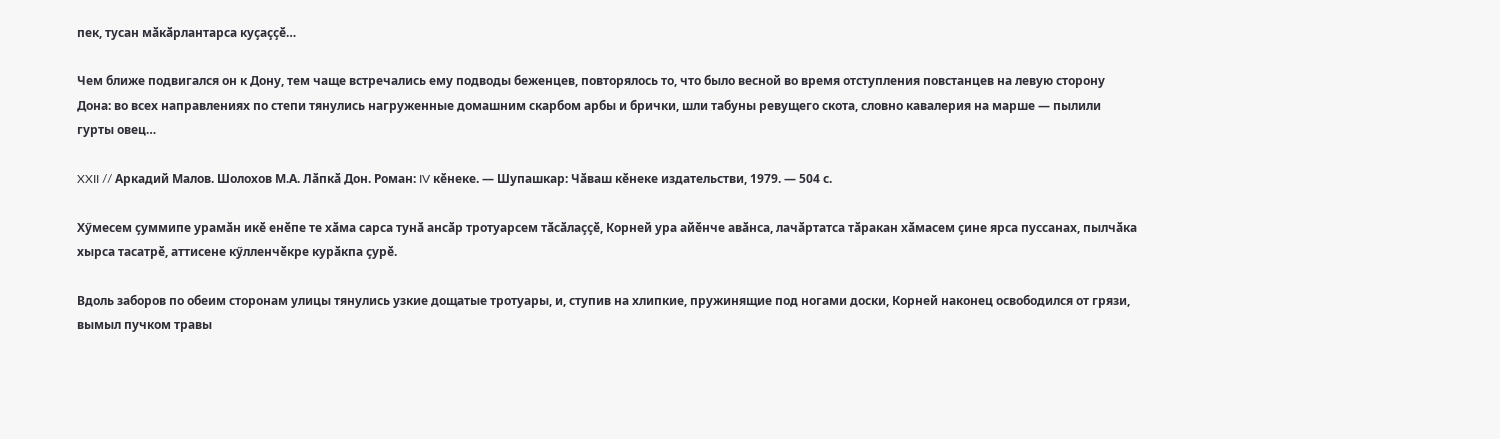пек, тусан мӑкӑрлантарса куҫаҫҫӗ…

Чем ближе подвигался он к Дону, тем чаще встречались ему подводы беженцев, повторялось то, что было весной во время отступления повстанцев на левую сторону Дона: во всех направлениях по степи тянулись нагруженные домашним скарбом арбы и брички, шли табуны ревущего скота, словно кавалерия на марше — пылили гурты овец…

XXII // Аркадий Малов. Шолохов М.А. Лӑпкӑ Дон. Роман: IV кӗнеке. — Шупашкар: Чӑваш кӗнеке издательстви, 1979. — 504 с.

Хӳмесем ҫуммипе урамӑн икӗ енӗпе те хӑма сарса тунӑ ансӑр тротуарсем тӑсӑлаҫҫӗ, Корней ура айӗнче авӑнса, лачӑртатса тӑракан хӑмасем ҫине ярса пуссанах, пылчӑка хырса тасатрӗ, аттисене кӳлленчӗкре курӑкпа ҫурӗ.

Вдоль заборов по обеим сторонам улицы тянулись узкие дощатые тротуары, и, ступив на хлипкие, пружинящие под ногами доски, Корней наконец освободился от грязи, вымыл пучком травы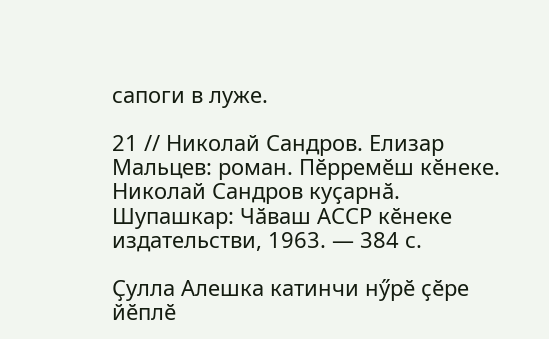сапоги в луже.

21 // Николай Сандров. Елизар Мальцев: роман. Пӗрремӗш кӗнеке. Николай Сандров куҫарнӑ. Шупашкар: Чӑваш АССР кӗнеке издательстви, 1963. — 384 с.

Ҫулла Алешка катинчи нӳрӗ ҫӗре йӗплӗ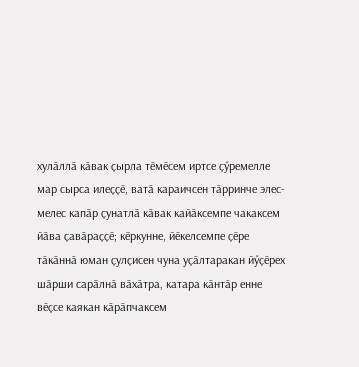хулӑллӑ кӑвак ҫырла тӗмӗсем иртсе ҫӳремелле мар сырса илеҫҫӗ, ватӑ караичсен тӑрринче элес-мелес капӑр ҫунатлӑ кӑвак кайӑксемпе чакаксем йӑва ҫавӑраҫҫӗ; кӗркунне, йӗкелсемпе ҫӗре тӑкӑннӑ юман ҫулҫисен чуна уҫӑлтаракан йӳҫӗрех шӑрши сарӑлнӑ вӑхӑтра, катара кӑнтӑр енне вӗҫсе каякан кӑрӑпчаксем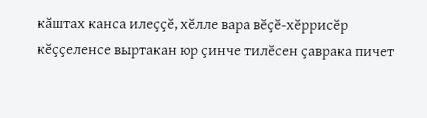кӑштах канса илеҫҫӗ, хӗлле вара вӗҫӗ-хӗррисӗр кӗҫҫеленсе выртакан юр ҫинче тилӗсен ҫаврака пичет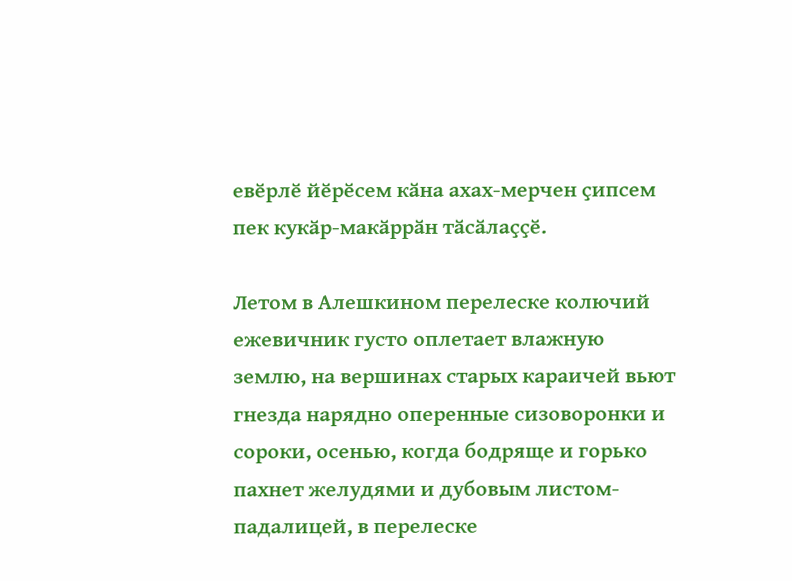евӗрлӗ йӗрӗсем кӑна ахах-мерчен ҫипсем пек кукӑр-макӑррӑн тӑсӑлаҫҫӗ.

Летом в Алешкином перелеске колючий ежевичник густо оплетает влажную землю, на вершинах старых караичей вьют гнезда нарядно оперенные сизоворонки и сороки, осенью, когда бодряще и горько пахнет желудями и дубовым листом-падалицей, в перелеске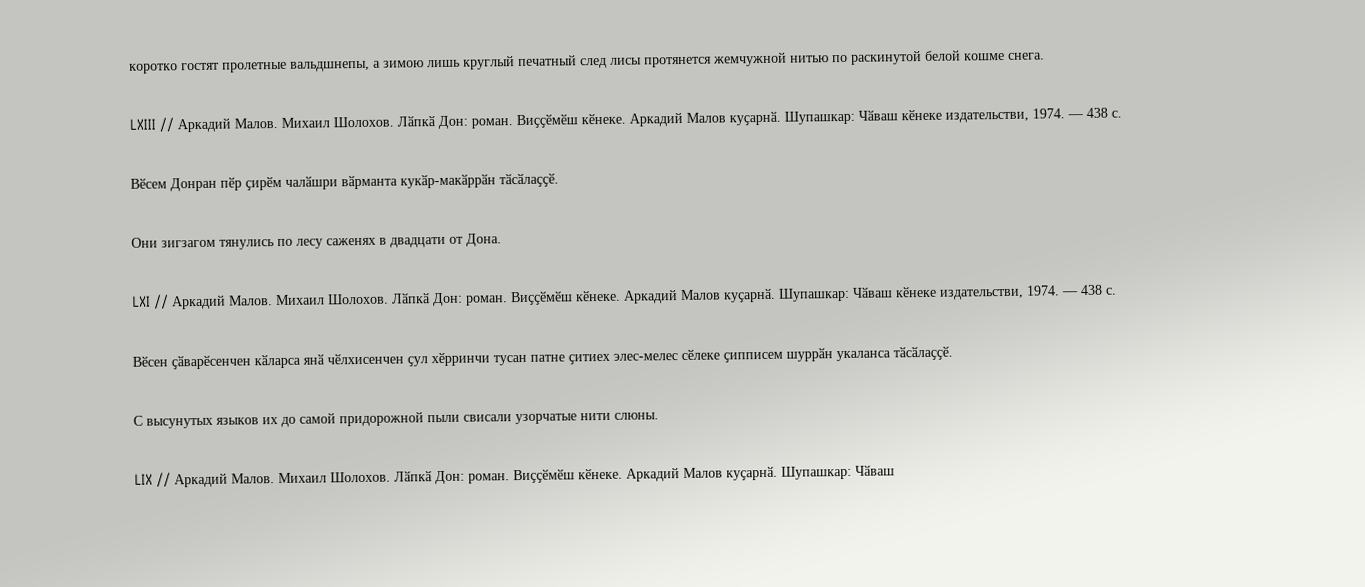коротко гостят пролетные вальдшнепы, а зимою лишь круглый печатный след лисы протянется жемчужной нитью по раскинутой белой кошме снега.

LXIII // Аркадий Малов. Михаил Шолохов. Лӑпкӑ Дон: роман. Виҫҫӗмӗш кӗнеке. Аркадий Малов куҫарнӑ. Шупашкар: Чӑваш кӗнеке издательстви, 1974. — 438 с.

Вӗсем Донран пӗр ҫирӗм чалӑшри вӑрманта кукӑр-макӑррӑн тӑсӑлаҫҫӗ.

Они зигзагом тянулись по лесу саженях в двадцати от Дона.

LXI // Аркадий Малов. Михаил Шолохов. Лӑпкӑ Дон: роман. Виҫҫӗмӗш кӗнеке. Аркадий Малов куҫарнӑ. Шупашкар: Чӑваш кӗнеке издательстви, 1974. — 438 с.

Вӗсен ҫӑварӗсенчен кӑларса янӑ чӗлхисенчен ҫул хӗрринчи тусан патне ҫитиех элес-мелес сӗлеке ҫипписем шуррӑн укаланса тӑсӑлаҫҫӗ.

С высунутых языков их до самой придорожной пыли свисали узорчатые нити слюны.

LIX // Аркадий Малов. Михаил Шолохов. Лӑпкӑ Дон: роман. Виҫҫӗмӗш кӗнеке. Аркадий Малов куҫарнӑ. Шупашкар: Чӑваш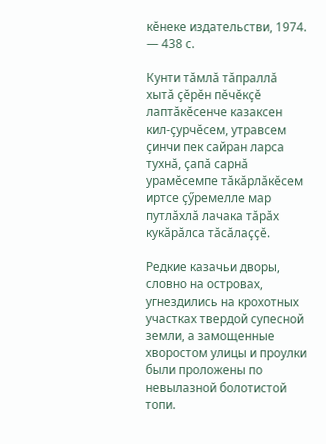кӗнеке издательстви, 1974. — 438 с.

Кунти тӑмлӑ тӑпраллӑ хытӑ ҫӗрӗн пӗчӗкҫӗ лаптӑкӗсенче казаксен кил-ҫурчӗсем, утравсем ҫинчи пек сайран ларса тухнӑ, ҫапӑ сарнӑ урамӗсемпе тӑкӑрлӑкӗсем иртсе ҫӳремелле мар путлӑхлӑ лачака тӑрӑх кукӑрӑлса тӑсӑлаҫҫӗ.

Редкие казачьи дворы, словно на островах, угнездились на крохотных участках твердой супесной земли, а замощенные хворостом улицы и проулки были проложены по невылазной болотистой топи.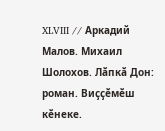XLVIII // Аркадий Малов. Михаил Шолохов. Лӑпкӑ Дон: роман. Виҫҫӗмӗш кӗнеке.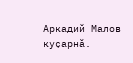Аркадий Малов куҫарнӑ.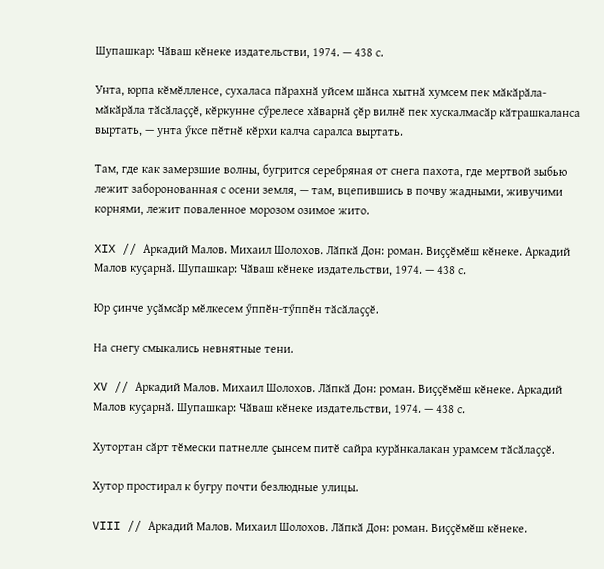Шупашкар: Чӑваш кӗнеке издательстви, 1974. — 438 с.

Унта, юрпа кӗмӗлленсе, сухаласа пӑрахнӑ уйсем шӑнса хытнӑ хумсем пек мӑкӑрӑла-мӑкӑрӑла тӑсӑлаҫҫӗ, кӗркунне сӳрелесе хӑварнӑ ҫӗр вилнӗ пек хускалмасӑр кӑтрашкаланса выртать, — унта ӳксе пӗтнӗ кӗрхи калча саралса выртать.

Там, где как замерзшие волны, бугрится серебряная от снега пахота, где мертвой зыбью лежит заборонованная с осени земля, — там, вцепившись в почву жадными, живучими корнями, лежит поваленное морозом озимое жито.

XIX // Аркадий Малов. Михаил Шолохов. Лӑпкӑ Дон: роман. Виҫҫӗмӗш кӗнеке. Аркадий Малов куҫарнӑ. Шупашкар: Чӑваш кӗнеке издательстви, 1974. — 438 с.

Юр ҫинче уҫӑмсӑр мӗлкесем ӳппӗн-тӳппӗн тӑсӑлаҫҫӗ.

На снегу смыкались невнятные тени.

XV // Аркадий Малов. Михаил Шолохов. Лӑпкӑ Дон: роман. Виҫҫӗмӗш кӗнеке. Аркадий Малов куҫарнӑ. Шупашкар: Чӑваш кӗнеке издательстви, 1974. — 438 с.

Хутортан сӑрт тӗмески патнелле ҫынсем питӗ сайра курӑнкалакан урамсем тӑсӑлаҫҫӗ.

Хутор простирал к бугру почти безлюдные улицы.

VIII // Аркадий Малов. Михаил Шолохов. Лӑпкӑ Дон: роман. Виҫҫӗмӗш кӗнеке.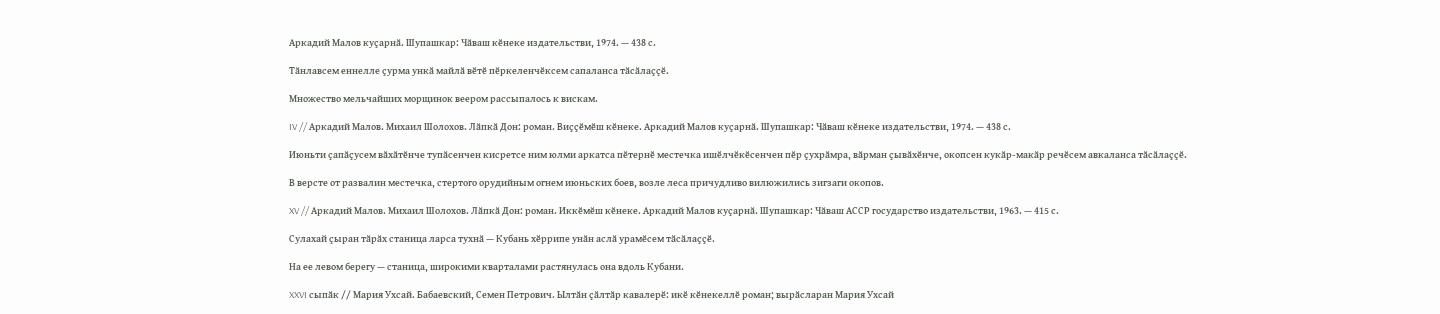Аркадий Малов куҫарнӑ. Шупашкар: Чӑваш кӗнеке издательстви, 1974. — 438 с.

Тӑнлавсем еннелле ҫурма ункӑ майлӑ вӗтӗ пӗркеленчӗксем сапаланса тӑсӑлаҫҫӗ.

Множество мельчайших морщинок веером рассыпалось к вискам.

IV // Аркадий Малов. Михаил Шолохов. Лӑпкӑ Дон: роман. Виҫҫӗмӗш кӗнеке. Аркадий Малов куҫарнӑ. Шупашкар: Чӑваш кӗнеке издательстви, 1974. — 438 с.

Июньти ҫапӑҫусем вӑхӑтӗнче тупӑсенчен кисретсе ним юлми аркатса пӗтернӗ местечка ишӗлчӗкӗсенчен пӗр ҫухрӑмра, вӑрман ҫывӑхӗнче, окопсен кукӑр-макӑр речӗсем авкаланса тӑсӑлаҫҫӗ.

В версте от развалин местечка, стертого орудийным огнем июньских боев, возле леса причудливо вилюжились зигзаги окопов.

XV // Аркадий Малов. Михаил Шолохов. Лӑпкӑ Дон: роман. Иккӗмӗш кӗнеке. Аркадий Малов куҫарнӑ. Шупашкар: Чӑваш АССР государство издательстви, 1963. — 415 с.

Сулахай ҫыран тӑрӑх станица ларса тухнӑ — Кубань хӗррипе унӑн аслӑ урамӗсем тӑсӑлаҫҫӗ.

На ее левом берегу — станица, широкими кварталами растянулась она вдоль Кубани.

XXVI сыпӑк // Мария Ухсай. Бабаевский, Семен Петрович. Ылтӑн ҫӑлтӑр кавалерӗ: икӗ кӗнекеллӗ роман; вырӑсларан Мария Ухсай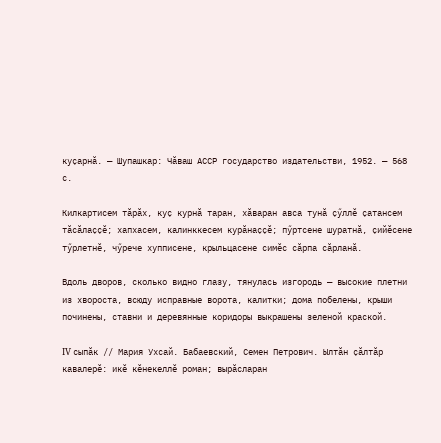куҫарнӑ. — Шупашкар: Чӑваш АССР государство издательстви, 1952. — 568 с.

Килкартисем тӑрӑх, куҫ курнӑ таран, хӑваран авса тунӑ ҫӳллӗ ҫатансем тӑсӑлаҫҫӗ; хапхасем, калинккесем курӑнаҫҫӗ; пӳртсене шуратнӑ, ҫийӗсене тӳрлетнӗ, чӳрече хупписене, крыльцасене симӗс сӑрпа сӑрланӑ.

Вдоль дворов, сколько видно глазу, тянулась изгородь — высокие плетни из хвороста, всюду исправные ворота, калитки; дома побелены, крыши починены, ставни и деревянные коридоры выкрашены зеленой краской.

IV сыпӑк // Мария Ухсай. Бабаевский, Семен Петрович. Ылтӑн ҫӑлтӑр кавалерӗ: икӗ кӗнекеллӗ роман; вырӑсларан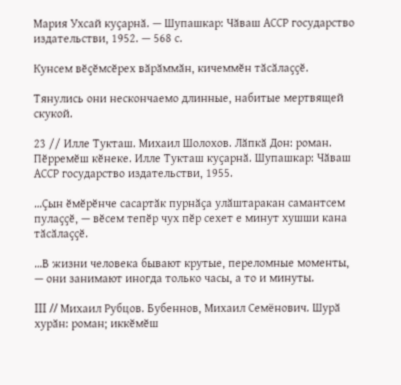Мария Ухсай куҫарнӑ. — Шупашкар: Чӑваш АССР государство издательстви, 1952. — 568 с.

Кунсем вӗҫӗмсӗрех вӑрӑммӑн, кичеммӗн тӑсӑлаҫҫӗ.

Тянулись они нескончаемо длинные, набитые мертвящей скукой.

23 // Илле Тукташ. Михаил Шолохов. Лӑпкӑ Дон: роман. Пӗрремӗш кӗнеке. Илле Тукташ куҫарнӑ. Шупашкар: Чӑваш АССР государство издательстви, 1955.

…Ҫын ӗмӗрӗнче сасартӑк пурнӑҫа улӑштаракан самантсем пулаҫҫӗ, — вӗсем тепӗр чух пӗр сехет е минут хушши кана тӑсӑлаҫҫӗ.

…В жизни человека бывают крутые, переломные моменты, — они занимают иногда только часы, а то и минуты.

III // Михаил Рубцов. Бубеннов, Михаил Семёнович. Шурӑ хурӑн: роман; иккӗмӗш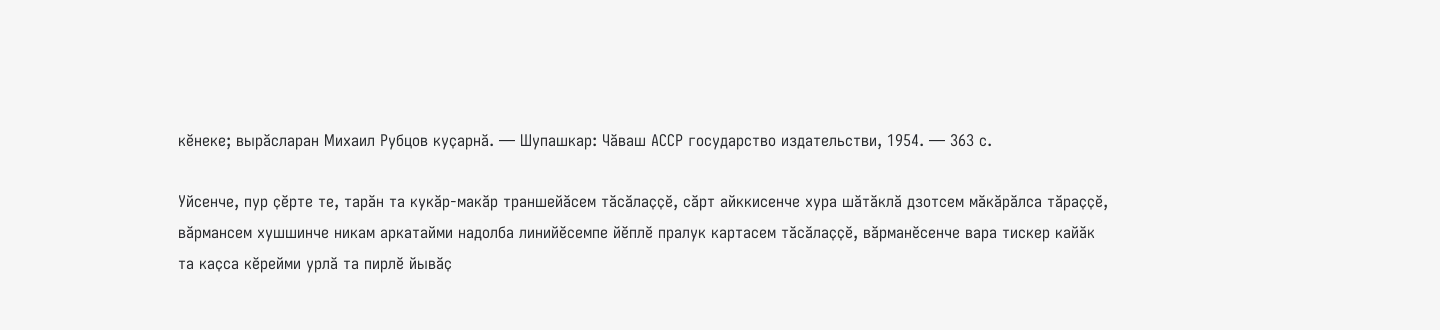кӗнеке; вырӑсларан Михаил Рубцов куҫарнӑ. — Шупашкар: Чӑваш АССР государство издательстви, 1954. — 363 с.

Уйсенче, пур ҫӗрте те, тарӑн та кукӑр-макӑр траншейӑсем тӑсӑлаҫҫӗ, сӑрт айккисенче хура шӑтӑклӑ дзотсем мӑкӑрӑлса тӑраҫҫӗ, вӑрмансем хушшинче никам аркатайми надолба линийӗсемпе йӗплӗ пралук картасем тӑсӑлаҫҫӗ, вӑрманӗсенче вара тискер кайӑк та каҫса кӗрейми урлӑ та пирлӗ йывӑҫ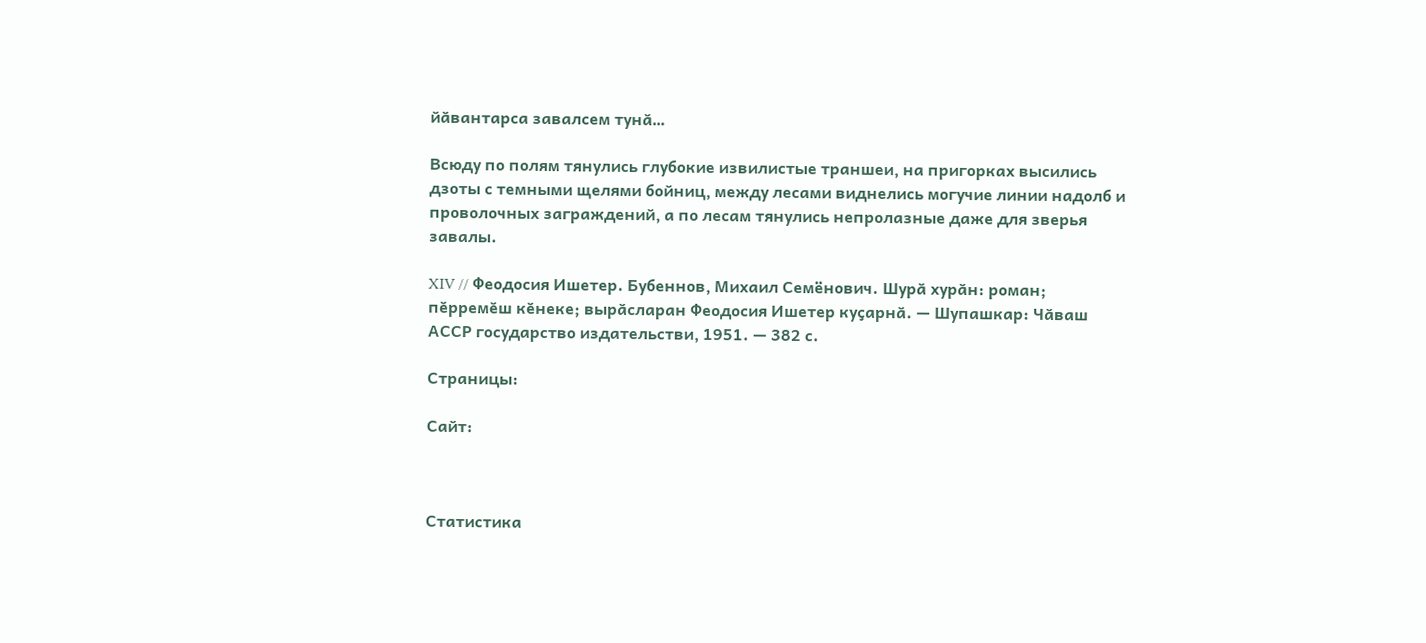йӑвантарса завалсем тунӑ…

Всюду по полям тянулись глубокие извилистые траншеи, на пригорках высились дзоты с темными щелями бойниц, между лесами виднелись могучие линии надолб и проволочных заграждений, а по лесам тянулись непролазные даже для зверья завалы.

XIV // Феодосия Ишетер. Бубеннов, Михаил Семёнович. Шурӑ хурӑн: роман; пӗрремӗш кӗнеке; вырӑсларан Феодосия Ишетер куҫарнӑ. — Шупашкар: Чӑваш АССР государство издательстви, 1951. — 382 с.

Страницы:

Сайт:



Статистика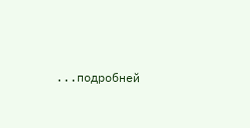...подробней